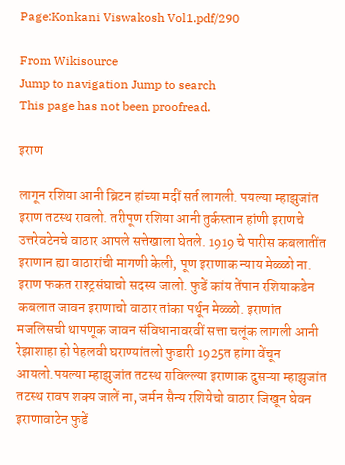Page:Konkani Viswakosh Vol1.pdf/290

From Wikisource
Jump to navigation Jump to search
This page has not been proofread.

इराण

लागून रशिया आनी ब्रिटन हांच्या मदीं सर्त लागली. पयल्या म्हाझुजांत इराण तटस्थ रावलो. तरीपूण रशिया आनी तुर्कस्तान हांणी इराणचे उत्तरेवटेनचे वाठार आपले सत्तेखाला घेतले. 1919 चे पारीस कबलातींत इराणान ह्या वाठारांची मागणी केली, पूण इराणाक न्याय मेळ्ळो ना. इराण फकत राश्ट्रसंघाचो सदस्य जालो. फुडें कांय तेंपान रशियाकडेन कबलात जावन इराणाचो वाठार तांका पर्थून मेळ्ळो. इराणांत मजलिसची थापणूक जावन संविधानावरवीं सत्ता चलूंक लागली आनी रेझाशाहा हो पेहलवी घराण्यांतलो फुडारी 1925त हांगा वेंचून आयलो.पयल्या म्हाझुजांत तटस्थ राविल्ल्या इराणाक दुसऱ्या म्हाझुजांत तटस्थ रावप शक्य जालें ना, जर्मन सैन्य रशियेचो वाठार जिखून घेवन इराणावाटेन फुडें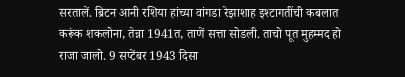सरतालें. ब्रिटन आनी रशिया हांच्या वांगडा रेझाशाह इश्टागतींची कबलात करूंक शकलोना, तेन्ना 1941त, ताणें सत्ता सोडली. ताचो पूत मुहम्मद हो राजा जालो. 9 सप्टेंबर 1943 दिसा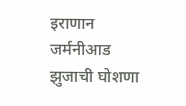इराणान जर्मनीआड झुजाची घोशणा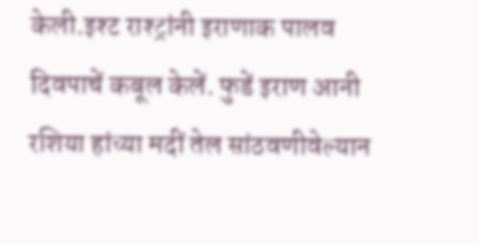केली.इश्ट राश्ट्रांनी इराणाक पालव दिवपाचें कबूल केलें. फुडें इराण आनी रशिया हांच्या मदीं तेल सांठवणीवेल्यान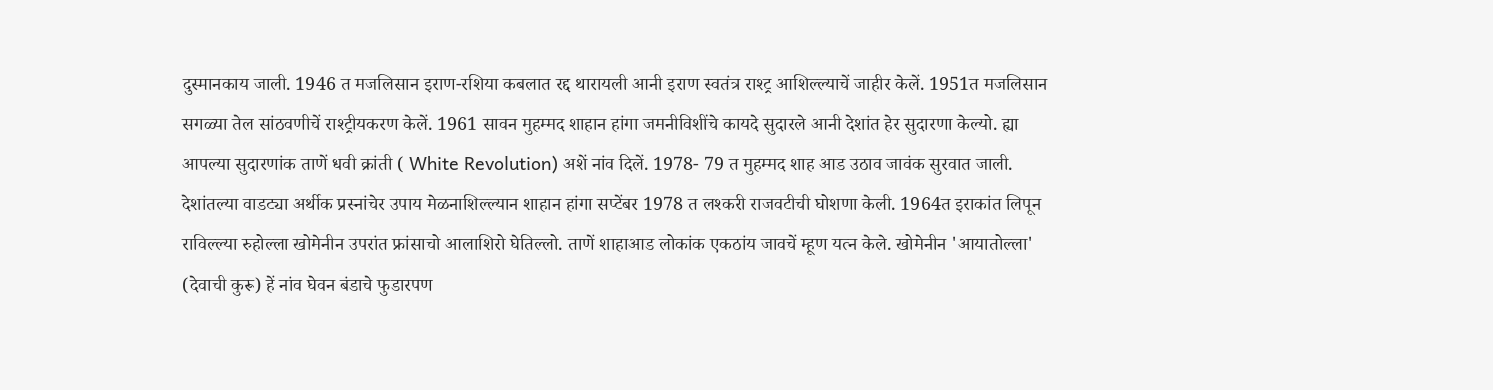दुस्मानकाय जाली. 1946 त मजलिसान इराण-रशिया कबलात रद्द थारायली आनी इराण स्वतंत्र राश्ट्र आशिल्ल्याचें जाहीर केलें. 1951त मजलिसान सगळ्या तेल सांठवणीचें राश्ट्रीयकरण केलें. 1961 सावन मुहम्मद शाहान हांगा जमनीविशींचे कायदे सुदारले आनी देशांत हेर सुदारणा केल्यो. ह्या आपल्या सुदारणांक ताणें धवी क्रांती ( White Revolution) अशें नांव दिलें. 1978- 79 त मुहम्मद शाह आड उठाव जावंक सुरवात जाली. देशांतल्या वाडट्या अर्थीक प्रस्नांचेर उपाय मेळनाशिल्ल्यान शाहान हांगा सप्टेंबर 1978 त लश्करी राजवटीची घोशणा केली. 1964त इराकांत लिपून राविल्ल्या रुहोल्ला खोमेनीन उपरांत फ्रांसाचो आलाशिरो घेतिल्लो. ताणें शाहाआड लोकांक एकठांय जावचें म्हूण यत्न केले. खोमेनीन 'आयातोल्ला' (देवाची कुरू) हें नांव घेवन बंडाचे फुडारपण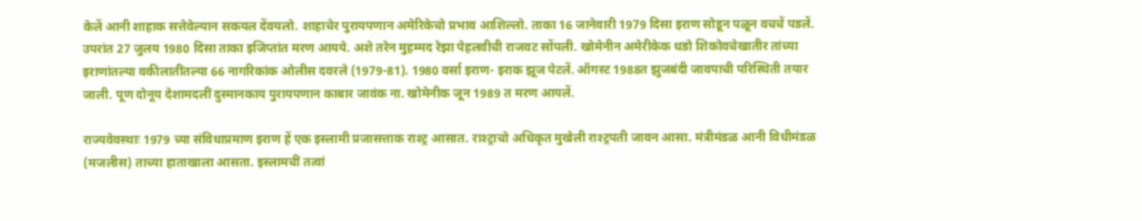केलें आनी शाहाक सत्तेवेल्यान सकयल देंवयलो. शाहाचेर पुरायपणान अमेरिकेचो प्रभाव आशिल्लो. ताका 16 जानेवारी 1979 दिसा इराण सोडून पळून वचचें पडलें. उपरांत 27 जुलय 1980 दिसा ताका इजिप्तांत मरण आयये. अशे तरेन मुहम्मद रेझा पेहलवीची राजवट सोंपली. खोमेनीन अमेरीकेक धडो शिकोवचेखातीर तांच्या इराणांतल्या वकीलातींतल्या 66 नागरिकांक ओलीस दवरले (1979-81). 1980 वर्सा इराण- इराक झूज पेटलें. ऑगस्ट 1988त झुजबंदी जावपाची परिस्थिती तयार जाली. पूण दोनूय देशामदलीं दुस्मानकाय पुरायपणान काबार जावंक ना. खोमेनीक जून 1989 त मरण आयलें.

राज्यवेवस्थाः 1979 च्या संविधाप्रमाण इराण हें एक इस्लामी प्रजासत्ताक राश्ट्र आसात. राश्ट्राचो अधिकृत मुखेली राश्ट्रपती जावन आसा. मंत्रीमंडळ आनी विधीमंडळ (मजलीस) ताच्या हाताखाला आसता. इस्लामचीं तत्वां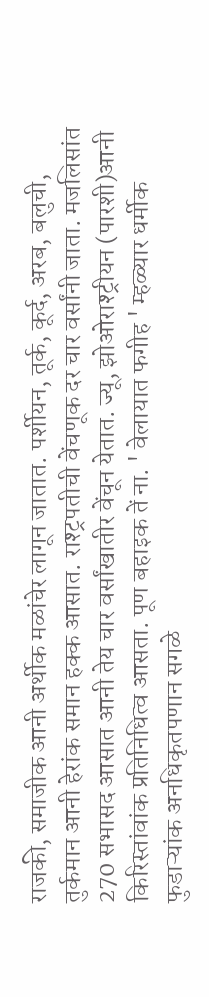राजकी, समाजीक आनी अर्थीक मळांचेर लागून जातात. पर्शीयन, तूर्क, कूर्द, अरब, बलुची, तुर्कमान आनी हेरांक समान हक्क आसात. राश्ट्रपतीची वेंचणूक दर चार वर्सांनी जाता. मजलिसांत 270 सभासद आसात आनी तेय चार वर्सांखातीर वेंचून येतात. ज्यू, झोओराश्ट्रीयन (पारशी)आनी किरिस्तांवांक प्रतिनिधित्व आसता. पूण बहाइक तें ना. ' वेलायात फगीह ' म्हळ्यार धर्मीक फुडाऱ्यांक अनधिकृतपणान सगळे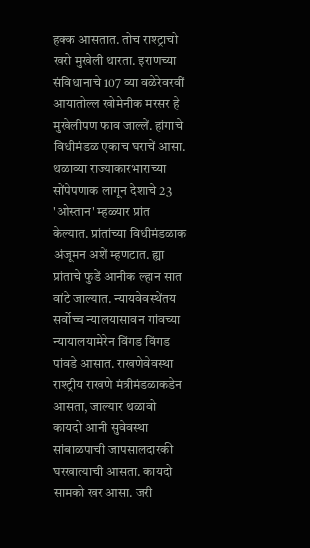हक्क आसतात. तोच राश्ट्राचो खरो मुखेली थारता. इराणच्या संविधानाचे 107 व्या वळेरेवरवीं आयातोल्ल खोमेनीक मरसर हे मुखेलीपण फाव जाल्लें. हांगाचे विधीमंडळ एकाच घराचें आसा. थळाव्या राज्याकारभाराच्या सोंपेपणाक लागून देशाचे 23 'ओस्तान' म्हळ्यार प्रांत केल्यात. प्रांतांच्या विधीमंडळाक अंजूमन अशें म्हणटात. ह्या प्रांताचे फुडें आनीक ल्हान सात वांटे जाल्यात. न्यायवेवस्थेंतय सर्वोच्च न्यालयासावन गांवच्या न्यायालयामेरेन विंगड विंगड पांवडे आसात. राखणेवेवस्था राश्ट्रीय राखणे मंत्रीमंडळाकडेन आसता, जाल्यार थळावो कायदो आनी सुवेवस्था सांबाळपाची जापसालदारकी घरखात्याची आसता. कायदो सामको खर आसा. जरी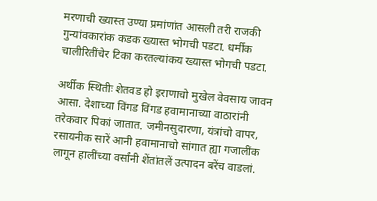मरणाची ख्यास्त उण्या प्रमांणांत आसली तरी राजकी गुन्यांवकारांक कडक ख्यास्त भोगची पडटा. धर्मीक चालीरितींचेर टिका करतल्यांकय ख्यास्त भोगची पडटा.

अर्थीक स्थितीः शेतवड हो इराणाचो मुखेल वेवसाय जावन आसा. देशाच्या विंगड विंगड हवामानाच्या वाठारांनी तरेकवार पिकां जातात. जमीनसुदारणा, यंत्रांचो वापर, रसायनीक सारें आनी हवामानाचो सांगात ह्या गजालींक लागून हालींच्या वर्सांनी शेंतांतलें उत्पादन बरेंच वाडलां.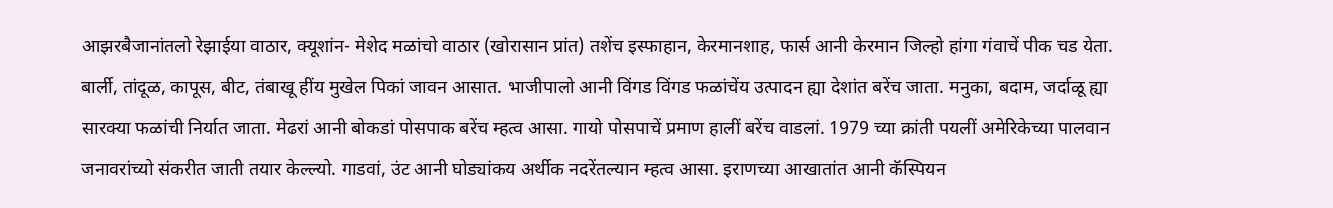आझरबैजानांतलो रेझाईया वाठार, क्यूशांन- मेशेद मळांचो वाठार (खोरासान प्रांत) तशेंच इस्फाहान, केरमानशाह, फार्स आनी केरमान जिल्हो हांगा गंवाचें पीक चड येता. बार्ली, तांदूळ, कापूस, बीट, तंबाखू हींय मुखेल पिकां जावन आसात. भाजीपालो आनी विंगड विंगड फळांचेंय उत्पादन ह्या देशांत बरेंच जाता. मनुका, बदाम, जर्दाळू ह्या सारक्या फळांची निर्यात जाता. मेढरां आनी बोकडां पोसपाक बरेंच म्हत्व आसा. गायो पोसपाचें प्रमाण हालीं बरेंच वाडलां. 1979 च्या क्रांती पयलीं अमेरिकेच्या पालवान जनावरांच्यो संकरीत जाती तयार केल्ल्यो. गाडवां, उंट आनी घोड्यांकय अर्थीक नदरेंतल्यान म्हत्व आसा. इराणच्या आखातांत आनी कॅस्पियन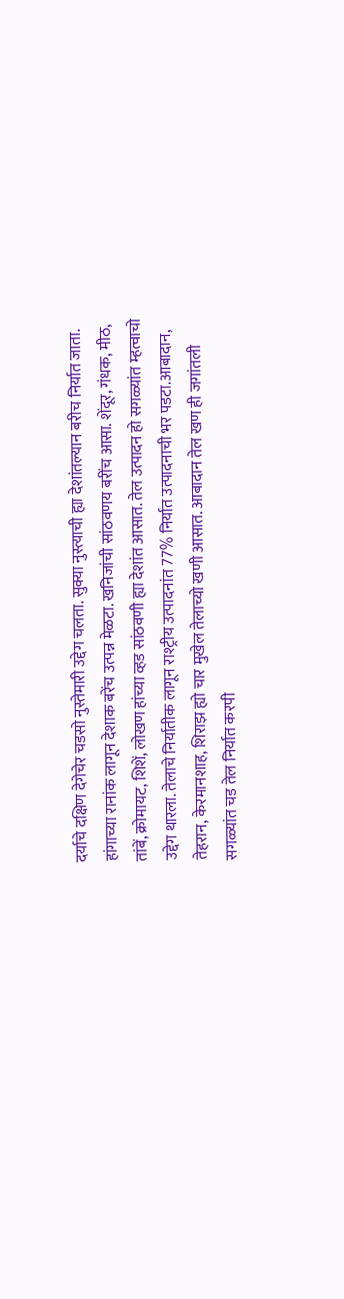दर्याचे दक्षिण देगेचेर चडसो नुस्तेमारी उद्देग चलता. सुक्या नुस्त्याची ह्या देशांतल्यान बरीच निर्यात जाता. हांगाच्या रानांक लागून देशाक बरेंच उत्पन्न मेळटा. खनिजांची सांठवणय बरींच आसा. शेंदूर, गंधक, मीठ, तांबें, क्रोमायट, शिशें, लोखण हांच्या व्हड सांठवणी ह्या देशांत आसात. तेल उत्पादन हो सगळ्यांत म्हत्वाचो उद्देग थारला. तेलाचे निर्यातीक लागून राश्ट्रीय उत्पादनांत 77% निर्यात उत्पादनाची भर पडटा.आबादान, तेहरान, केरमानशाह, शिराझ ह्यो चार मुखेल तेलाच्यो खणी आसात. आबादान तेल खण ही जगांतली सगळ्यांत चड तेल निर्यात करपी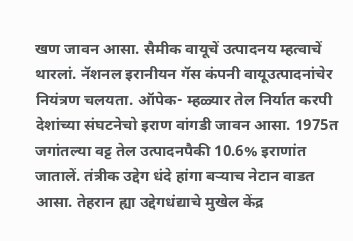खण जावन आसा. सैमीक वायूचें उत्पादनय म्हत्वाचें थारलां. नॅशनल इरानीयन गॅस कंपनी वायूउत्पादनांचेर नियंत्रण चलयता. ऑपेक- म्हळ्यार तेल निर्यात करपी देशांच्या संघटनेचो इराण वांगडी जावन आसा. 1975त जगांतल्या वट्ट तेल उत्पादनपैकी 10.6% इराणांत जातालें. तंत्रीक उद्देग धंदे हांगा बऱ्याच नेटान वाडत आसा. तेहरान ह्या उद्देगधंद्याचे मुखेल केंद्र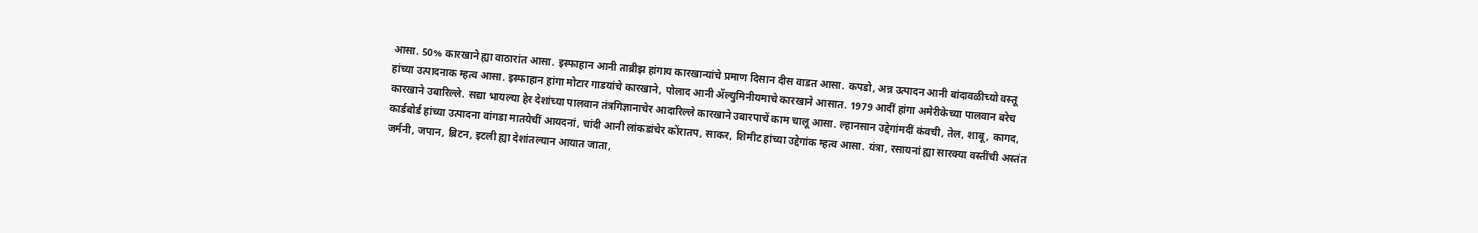आसा. 50% कारखाने ह्या वाठारांत आसा. इस्फाहान आनी ताब्रीझ हांगाय कारखान्यांचे प्रमाण दिसान दीस वाडत आसा. कपडो, अन्न उत्पादन आनी बांदावळीच्यो वस्तू हांच्या उत्पादनाक म्हत्व आसा. इस्फाहान हांगा मोटार गाडयांचे कारखाने, पोलाद आनी ॲल्युमिनीयमाचे कारखाने आसात. 1979 आदीं हांगा अमेरीकेच्या पालवान बरेच कारखाने उबारिल्ले. सद्या भायल्या हेर देशांच्या पालवान तंत्रगिज्ञानाचेर आदारिल्ले कारखाने उबारपाचें काम चालू आसा. ल्हानसान उद्देगांमदीं कंवची, तेल, शाबू, कागद, कार्डबोर्ड हांच्या उत्पादना वांगडा मातयेचीं आयदनां, चांदी आनी लांकडांचेर कोंरातप, साकर, शिमीट हांच्या उद्देगांक म्हत्व आसा. यंत्रा, रसायनां ह्या सारक्या वस्तींची अस्तंत जर्मनी, जपान, ब्रिटन, इटली ह्या देशांतल्यान आयात जाता,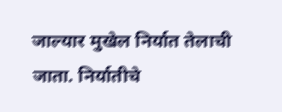जाल्यार मुखेल निर्यात तेलाची जाता. निर्यातीचे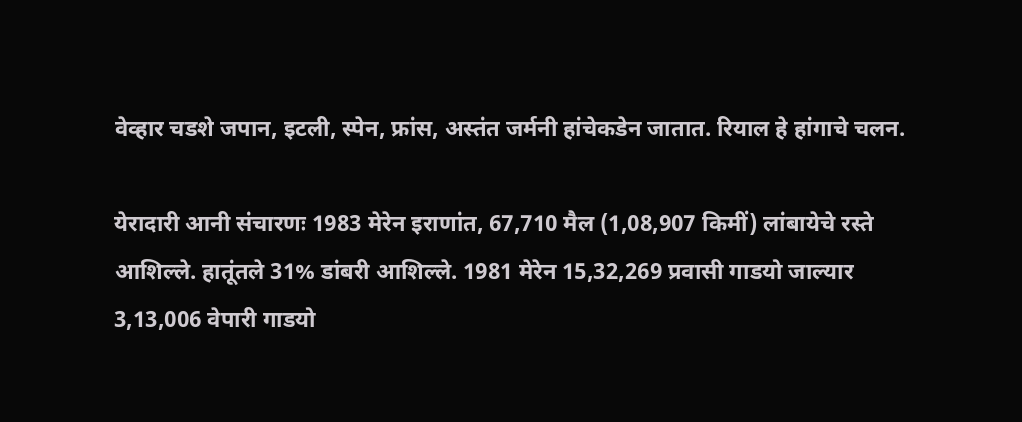वेव्हार चडशे जपान, इटली, स्पेन, फ्रांस, अस्तंत जर्मनी हांचेकडेन जातात. रियाल हे हांगाचे चलन.

येरादारी आनी संचारणः 1983 मेरेन इराणांत, 67,710 मैल (1,08,907 किमीं) लांबायेचे रस्ते आशिल्ले. हातूंतले 31% डांबरी आशिल्ले. 1981 मेरेन 15,32,269 प्रवासी गाडयो जाल्यार 3,13,006 वेपारी गाडयो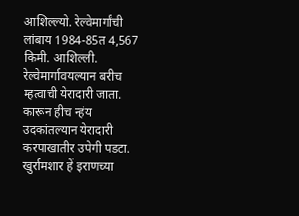आशिल्ल्यो. रेल्वेमार्गांची लांबाय 1984-85त 4,567 किमी. आशिल्ली. रेल्वेमार्गावयल्यान बरीच म्हत्वाची येरादारी जाता. कारून हीच न्हंय उदकांतल्यान येरादारी करपाखातीर उपेगी पडटा. खुर्रामशार हें इराणच्या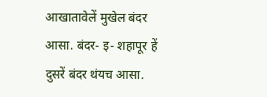आखातावेलें मुखेल बंदर आसा. बंदर- इ- शहापूर हें दुसरें बंदर थंयच आसा.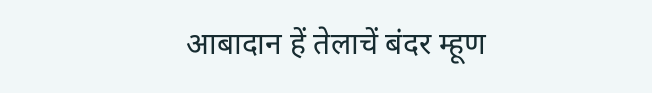आबादान हें तेलाचें बंदर म्हूण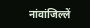नांवांजिल्लें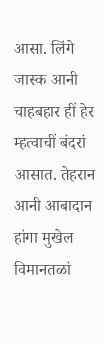आसा. लिंगे जास्क आनी चाहबहार हीं हेर म्हत्वाचीं बंदरां आसात. तेहरान आनी आबादान हांगा मुखेल विमानतळां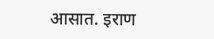आसात. इराण